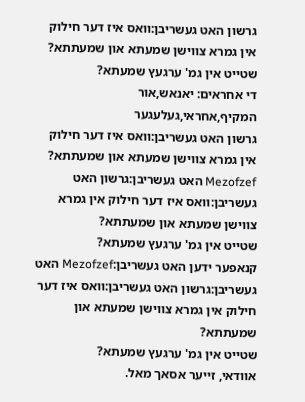גרשון האט געשריבן:וואס איז דער חילוק אין גמרא צווישן שמעתא און שמעתתא?
שטייט אין גמ' ערגעץ שמעתא?
די אחראים: יאנאש,אור המקיף,אחראי,געלעגער
גרשון האט געשריבן:וואס איז דער חילוק אין גמרא צווישן שמעתא און שמעתתא?
Mezofzef האט געשריבן:גרשון האט געשריבן:וואס איז דער חילוק אין גמרא צווישן שמעתא און שמעתתא?
שטייט אין גמ' ערגעץ שמעתא?
קנאפער ידען האט געשריבן:Mezofzef האט געשריבן:גרשון האט געשריבן:וואס איז דער חילוק אין גמרא צווישן שמעתא און שמעתתא?
שטייט אין גמ' ערגעץ שמעתא?
אוודאי, זייער אסאך מאל.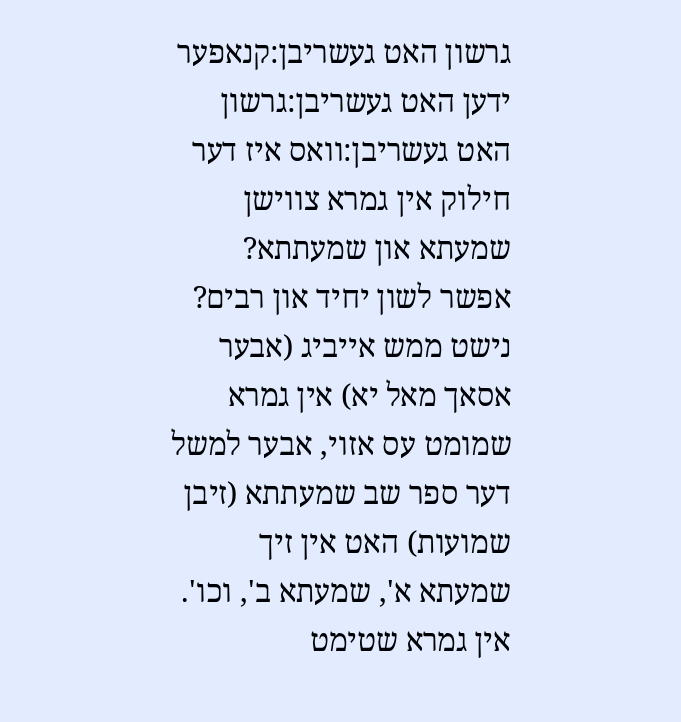גרשון האט געשריבן:קנאפער ידען האט געשריבן:גרשון האט געשריבן:וואס איז דער חילוק אין גמרא צווישן שמעתא און שמעתתא?
אפשר לשון יחיד און רבים? נישט ממש אייביג (אבער אסאך מאל יא) אין גמרא שמומט עס אזוי, אבער למשל דער ספר שב שמעתתא (זיבן שמועות) האט אין זיך שמעתא א', שמעתא ב', וכו'.
אין גמרא שטימט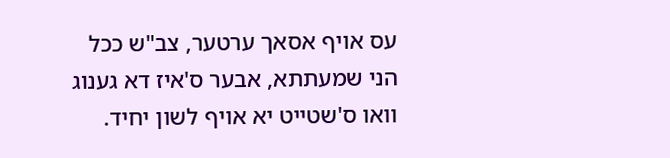עס אויף אסאך ערטער, צב"ש ככל הני שמעתתא, אבער ס'איז דא גענוג וואו ס'שטייט יא אויף לשון יחיד.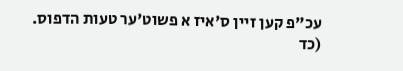עכ"פ קען זיין ס'איז א פשוט'ער טעות הדפוס.
(כד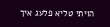הויתי טליא פלעג איך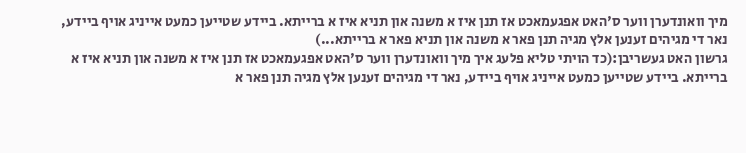מיך וואונדערן ווער ס'האט אפגעמאכט אז תנן איז א משנה און תניא איז א ברייתא. ביידע שטייען כמעט אייניג אויף ביידע, נאר די מגיהים זענען אלץ מגיה תנן פאר א משנה און תניא פאר א ברייתא...)
גרשון האט געשריבן:(כד הויתי טליא פלעג איך מיך וואונדערן ווער ס'האט אפגעמאכט אז תנן איז א משנה און תניא איז א ברייתא. ביידע שטייען כמעט אייניג אויף ביידע, נאר די מגיהים זענען אלץ מגיה תנן פאר א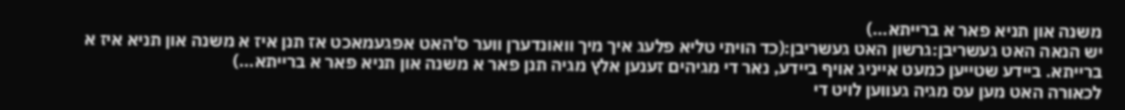משנה און תניא פאר א ברייתא...)
יש הנאה האט געשריבן:גרשון האט געשריבן:(כד הויתי טליא פלעג איך מיך וואונדערן ווער ס'האט אפגעמאכט אז תנן איז א משנה און תניא איז א ברייתא. ביידע שטייען כמעט אייניג אויף ביידע, נאר די מגיהים זענען אלץ מגיה תנן פאר א משנה און תניא פאר א ברייתא...)
לכאורה האט מען עס מגיה געווען לויט די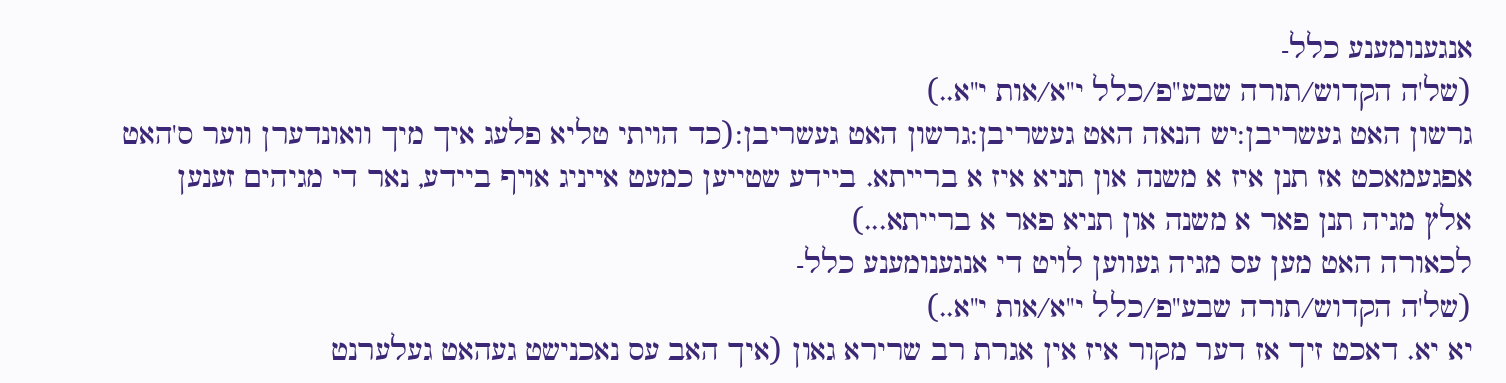אנגענומענע כלל-
(של'ה הקדוש/תורה שבע''פ/כלל י''א/אות י''א..)
גרשון האט געשריבן:יש הנאה האט געשריבן:גרשון האט געשריבן:(כד הויתי טליא פלעג איך מיך וואונדערן ווער ס'האט אפגעמאכט אז תנן איז א משנה און תניא איז א ברייתא. ביידע שטייען כמעט אייניג אויף ביידע, נאר די מגיהים זענען אלץ מגיה תנן פאר א משנה און תניא פאר א ברייתא...)
לכאורה האט מען עס מגיה געווען לויט די אנגענומענע כלל-
(של'ה הקדוש/תורה שבע''פ/כלל י''א/אות י''א..)
יא יא. דאכט זיך אז דער מקור איז אין אגרת רב שרירא גאון (איך האב עס נאכנישט געהאט געלערנט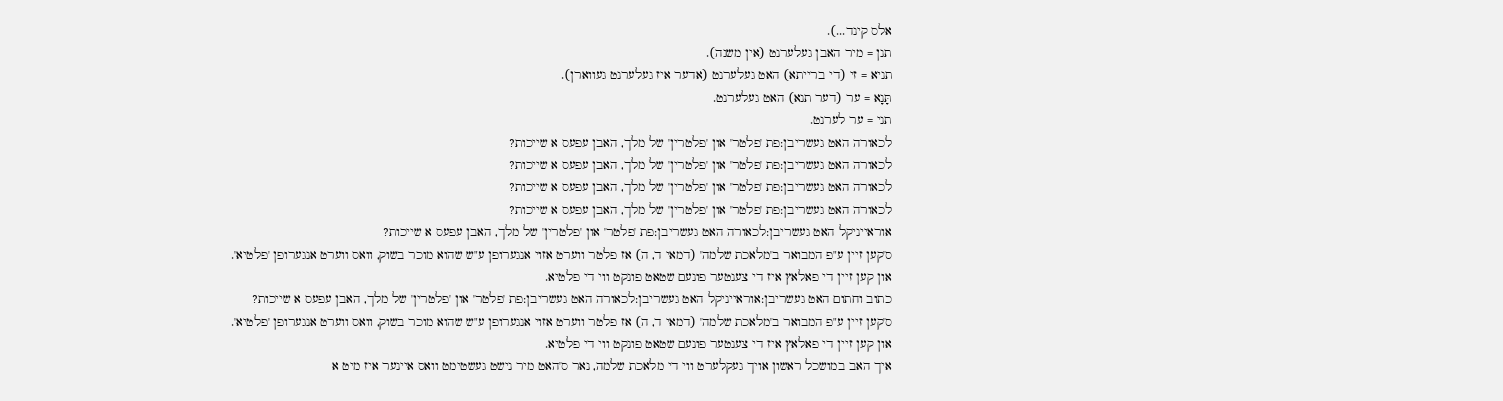אלס קינד...).
תנן = מיר האבן געלערנט (אין משנה).
תניא = זי (די ברייתא) האט געלערנט (אדער איז געלערנט געווארן).
תָּנָא = ער (דער תנא) האט געלערנט.
תני = ער לערנט.
לכאורה האט געשריבן:פת 'פלטר' און 'פלטרין' של מלך, האבן עפעס א שייכות?
לכאורה האט געשריבן:פת 'פלטר' און 'פלטרין' של מלך, האבן עפעס א שייכות?
לכאורה האט געשריבן:פת 'פלטר' און 'פלטרין' של מלך, האבן עפעס א שייכות?
לכאורה האט געשריבן:פת 'פלטר' און 'פלטרין' של מלך, האבן עפעס א שייכות?
אוראייניקל האט געשריבן:לכאורה האט געשריבן:פת 'פלטר' און 'פלטרין' של מלך, האבן עפעס א שייכות?
ס'קען זיין ע"פ המבואר ב'מלאכת שלמה' (דמאי ד, ה) אז פלטר ווערט אזוי אנגערופן ע"ש שהוא מוכר בשוק, וואס ווערט אנגערופן 'פלטיא'.
און קען זיין די פאלאץ איז די צענטער פונעם שטאט פונקט ווי די פלטיא.
כתוב וחתום האט געשריבן:אוראייניקל האט געשריבן:לכאורה האט געשריבן:פת 'פלטר' און 'פלטרין' של מלך, האבן עפעס א שייכות?
ס'קען זיין ע"פ המבואר ב'מלאכת שלמה' (דמאי ד, ה) אז פלטר ווערט אזוי אנגערופן ע"ש שהוא מוכר בשוק, וואס ווערט אנגערופן 'פלטיא'.
און קען זיין די פאלאץ איז די צענטער פונעם שטאט פונקט ווי די פלטיא.
איך האב במושכל ראשון אויך געקלערט ווי די מלאכת שלמה, נאר ס'האט מיר נישט געשטימט וואס איינער איז מיט א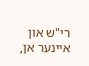רי"ש און איינער אן,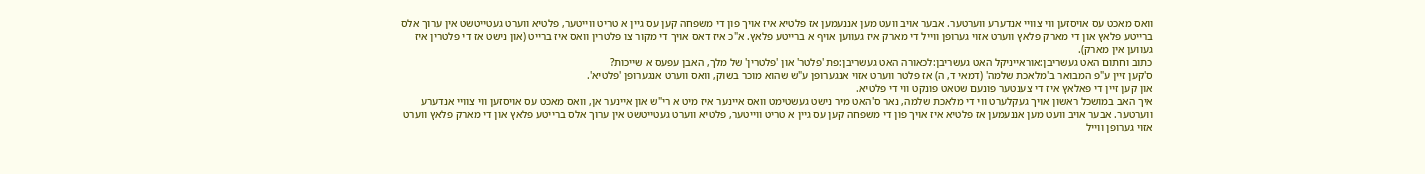וואס מאכט עס אויסזען ווי צוויי אנדערע ווערטער. אבער אויב וועט מען אננעמען אז פלטיא איז אויך פון די משפחה קען עס גיין א טריט ווייטער, פלטיא ווערט געטייטשט אין ערוך אלס ברייטע פלאץ און די מארק פלאץ ווערט אזוי גערופן ווייל די מארק איז געווען אויף א ברייטע פלאץ. א"כ איז דאס אויך די מקור צו פלטרין וואס איז ברייט (און נישט אז די פלטרין איז געווען אין מארק).
כתוב וחתום האט געשריבן:אוראייניקל האט געשריבן:לכאורה האט געשריבן:פת 'פלטר' און 'פלטרין' של מלך, האבן עפעס א שייכות?
ס'קען זיין ע"פ המבואר ב'מלאכת שלמה' (דמאי ד, ה) אז פלטר ווערט אזוי אנגערופן ע"ש שהוא מוכר בשוק, וואס ווערט אנגערופן 'פלטיא'.
און קען זיין די פאלאץ איז די צענטער פונעם שטאט פונקט ווי די פלטיא.
איך האב במושכל ראשון אויך געקלערט ווי די מלאכת שלמה, נאר ס'האט מיר נישט געשטימט וואס איינער איז מיט א רי"ש און איינער אן, וואס מאכט עס אויסזען ווי צוויי אנדערע ווערטער. אבער אויב וועט מען אננעמען אז פלטיא איז אויך פון די משפחה קען עס גיין א טריט ווייטער, פלטיא ווערט געטייטשט אין ערוך אלס ברייטע פלאץ און די מארק פלאץ ווערט אזוי גערופן ווייל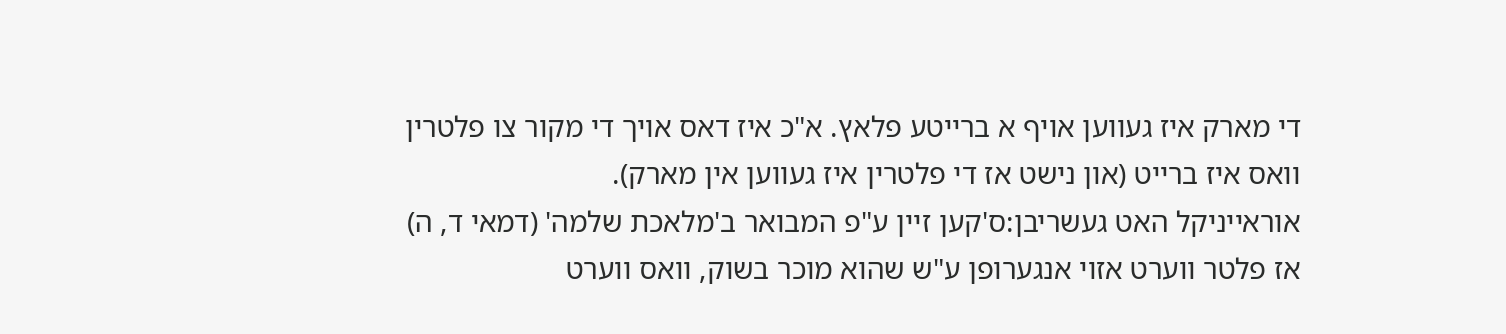די מארק איז געווען אויף א ברייטע פלאץ. א"כ איז דאס אויך די מקור צו פלטרין וואס איז ברייט (און נישט אז די פלטרין איז געווען אין מארק).
אוראייניקל האט געשריבן:ס'קען זיין ע"פ המבואר ב'מלאכת שלמה' (דמאי ד, ה) אז פלטר ווערט אזוי אנגערופן ע"ש שהוא מוכר בשוק, וואס ווערט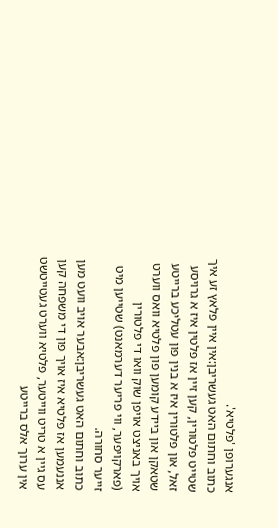אנגערופן 'פלטיא'.
כתוב וחתום האט געשריבן:אין איין פלאץ זע איך שטייט פלטורין, קען זיין אז פלטין איז א גרויסע זאל, און פלטורין איז א בנין פון עטליכע ברייטע שטאקן און ביידע קומען פון פלטיא וואס ווערט אויך באניצט אויפן שוק וואו די פלטורין (פארקויפער, ווי פריער דערמאנט) שטייען מיט זייער סחורה.
כתוב וחתום האט געשריבן:אבער אויב וועט מען אננעמען אז פלטיא איז אויך פון די משפחה קען עס גיין א טריט ווייטער, פלטיא ווערט געטייטשט אין ערוך אלס ברייטע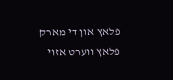פלאץ און די מארק פלאץ ווערט אזוי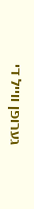גערופן ווייל די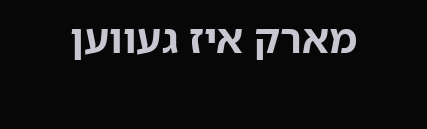מארק איז געווען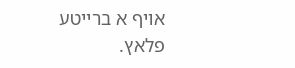אויף א ברייטע פלאץ.